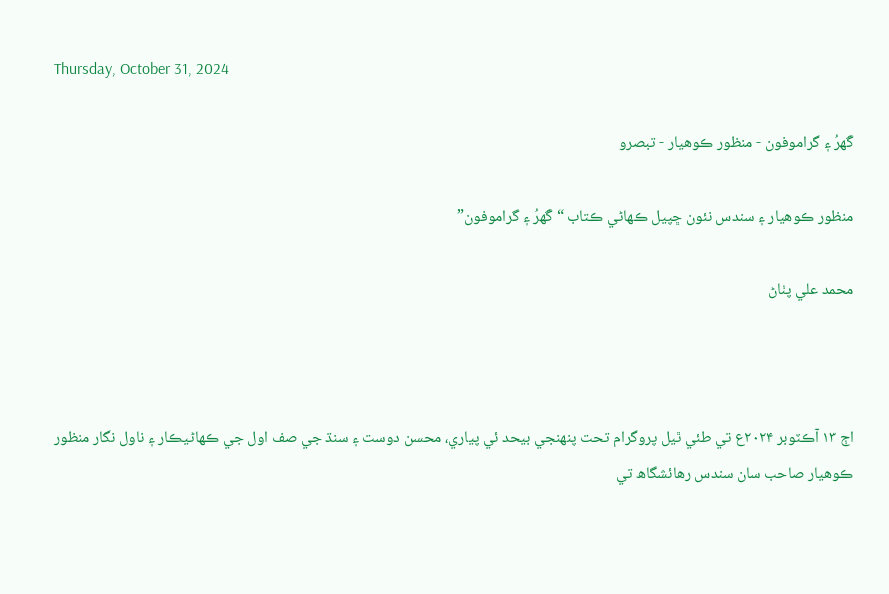Thursday, October 31, 2024

گَهرُ ۽ گراموفون - منظور ڪوھيار - تبصرو

منظور ڪوھيار ۽ سندس نئون ڇپيل ڪھاڻي ڪتاب “گَهرُ ۽ گراموفون”

محمد علي پٺاڻ



اڄ ۱۳ آڪٽوبر ۲۰۲۴ع تي طئي ٿيل پروگرام تحت پنھنجي بيحد ئي پياري، محسن دوست ۽ سنڌ جي صف اول جي ڪھاڻيڪار ۽ ناول نگار منظور ڪوھيار صاحب سان سندس رھائشگاھ تي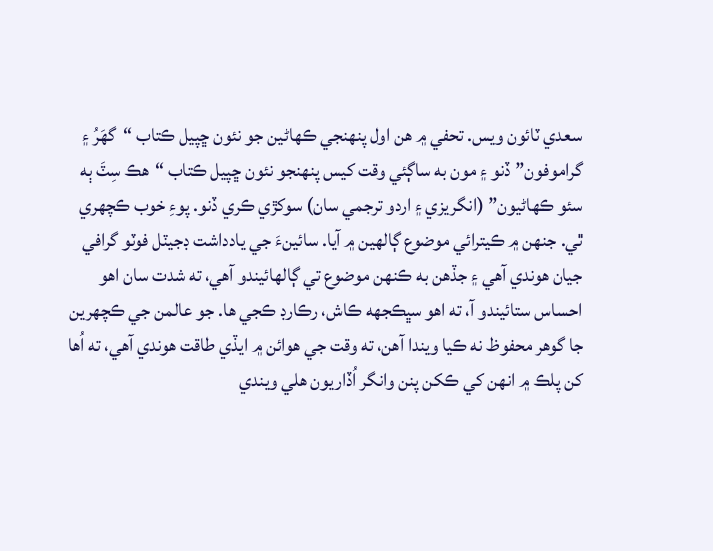سعدي ٽائون ويس. تحفي ۾ ھن اول پنھنجي ڪھاڻين جو نئون ڇپيل ڪتاب “گهَرُ ۽ گراموفون” ڏنو ۽ مون به ساڳئي وقت کيس پنھنجو نئون ڇپيل ڪتاب “ھڪ سِٽَ ٻه سئو ڪھاڻيون” (انگريزي ۽ اردو ترجمي سان) سوکڙي ڪري ڏنو. پوءِ خوب ڪچھري ٿي. جنھن ۾ ڪيترائي موضوع ڳالهين ۾ آيا. سائينءَ جي يادداشت ڊجيٽل فوٽو گرافي جيان ھوندي آھي ۽ جڏهن به ڪنھن موضوع تي ڳالهائيندو آهي، ته شدت سان اھو احساس ستائيندو آ، ته اھو سڀڪجهه ڪاش، رڪارڊ ڪجي ھا. جو عالمن جي ڪچھرين جا گوھر محفوظ نه ڪيا ويندا آهن، ته وقت جي ھوائن ۾ ايڏي طاقت ھوندي آھي، ته اُھا کن پلڪ ۾ انهن کي ڪکن پنن وانگر اُڏاريون ھلي ويندي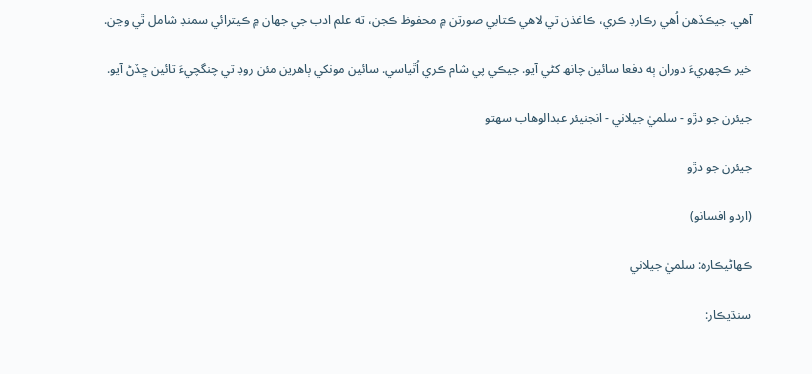آهي. جيڪڏهن اُھي رڪارڊ ڪري، ڪاغذن تي لاھي ڪتابي صورتن ۾ محفوظ ڪجن، ته علم ادب جي جھان ۾ ڪيترائي سمنڊ شامل ٿي وڃن.

خير ڪچھريءَ دوران ٻه دفعا سائين چانھ کڻي آيو. جيڪي پي شام ڪري اُٿياسي. سائين مونکي ٻاھرين مئن روڊ تي چنگچيءَ تائين ڇڏڻ آيو.

جيئرن جو دڙو - سلميٰ جيلاني - انجنيئر عبدالوھاب سھتو

جيئرن جو دڙو

(اردو افسانو)

ڪھاڻيڪاره: سلميٰ جيلاني

سنڌيڪار: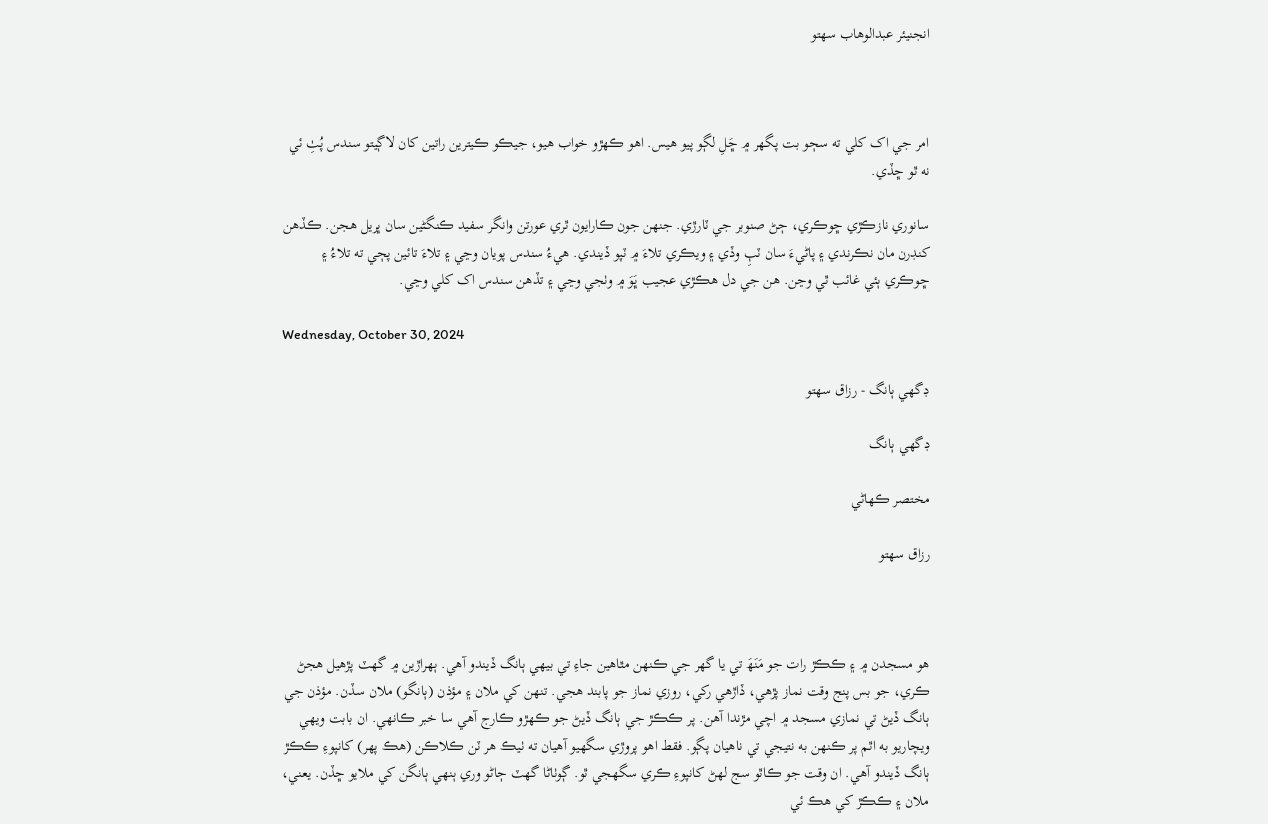انجنيئر عبدالوھاب سھتو



امر جي اک کلي ته سڄو بت پگھر ۾ ڇَلِ لڳو پيو ھيس. اھو ڪھڙو خواب ھيو، جيڪو ڪيترين راتين کان لاڳيتو سندس پُٺِ ئي نه ٿو ڇڏي.

سانوري نازڪڙي ڇوڪري، ڄڻ صنوبر جي ٽارڙي. جنھن جون ڪارايون ٿري عورتن وانگر سفيد ڪنگڻين سان ڀريل ھجن. ڪڏھن کنڊرن مان نڪرندي ۽ پاڻيءَ سان ٽٻِ وڏي ۽ ويڪري تلاءَ ۾ ٽپو ڏيندي. ھيءُ سندس پويان وڃي ۽ تلاءَ تائين پڄي ته تلاءُ ۽ ڇوڪري ٻئي غائب ٿي وڃن. ھن جي دل ھڪڙي عجيب ڀَوَ ۾ وٺجي وڃي ۽ تڏھن سندس اک کلي وڃي.

Wednesday, October 30, 2024

ڊگهي ٻانگ - رزاق سھتو

ڊگهي ٻانگ

مختصر ڪھاڻي

رزاق سھتو



هو مسجدن ۾ ۽ ڪڪڙ رات جو مَنَھَ تي يا گهر جي ڪنھن مٿاھين جاءِ تي بيھي ٻانگ ڏيندو آھي. ٻھراڙين ۾ گهٽ پڙھيل هجڻ ڪري، جو بس پنج وقت نماز پڙھي، ڏاڙھي رکي، روزي نماز جو پابند هجي. تنھن کي ملان ۽ مؤذن (ٻانگو) ملان سڏن. مؤذن جي ٻانگ ڏيڻ تي نمازي مسجد ۾ اچي مڙندا آھن. پر ڪڪڙ جي ٻانگ ڏيڻ جو ڪھڙو ڪارج آھي سا خبر ڪانھي. ان بابت ويھي ويچاريو به اٿم پر ڪنھن به نتيجي تي ناھيان پڳو. فقط اھو پروڙي سگهيو آھيان ته ٺيڪ هر ٽن ڪلاڪن (ھڪ پھر) کانپوءِ ڪڪڙ ٻانگ ڏيندو آھي. ان وقت جو ڪاٿو سج لھڻ کانپوءِ ڪري سگهجي ٿو. ڳوٺاڻا گهٽ ڄاڻو وري ٻنھي ٻانگن کي ملايو ڇڏن. يعني، ملان ۽ ڪڪڙ کي هڪ ئي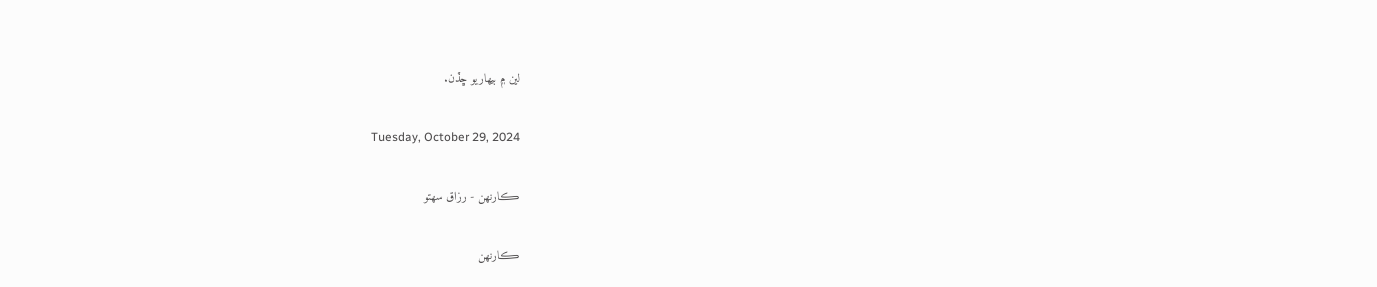لين ۾ بيھاريو ڇڏن.

Tuesday, October 29, 2024

ڪارنھن - رزاق سھتو

ڪارنھن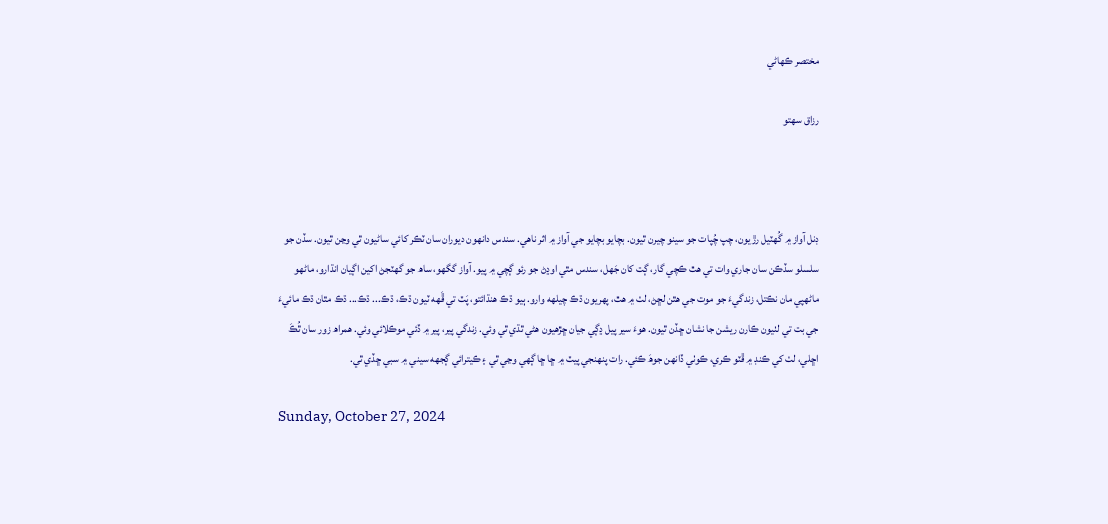مختصر ڪھاڻي

رزاق سھتو



ڊنل آواز ۾ گُهٽيل رڙيون، چپ چُپات جو سينو چيرن ٿيون. بچايو بچايو جي آواز ۾ اثر ناھي. سندس دانھون ديوران سان ٽڪر کائي ساڻيون ٿي وڃن ٿيون. سڏن جو سلسلو سڏڪن سان جاري وات تي ھٿ ڪچي گار، ڳت کان جَهل، سندس مٿي اوڍڻ جو رئو ڳچي ۾ پيو. آواز گگھو، ساھ جو گهٽجڻ اکين اڳيان انڌارو، ماڻھو ماڻھپي مان نڪتل، زندگيءَ جو موت جي ھٿن لڇڻ، لٺ ۾ هٿ، پھريون ڌڪ چيلھه وارو. ٻيو ڌڪ ھنڌائتو، پَٽ تي ڦَھه ٽيون ڌڪ، ڌڪ... ڌڪ... ڌڪ مٿان ڌڪ مائيءَ جي بت تي لٺيون ڪارن ريشن جا نشان ڇڏن ٿيون. ھوءَ سير پيل ڍڳي جيان ڇڙھيون ھڻي ٿڌي ٿي وئي. زندگي پير، پير ۾ ڏئي موڪلائي وئي. ھمراھ زور سان ٿُڪَ اڇلي، لٺ کي ڪنڊ ۾ ڦٽو ڪري، ڪوٺي ڏانھن جوھَ ڪئي. رات پنھنجي پيٽ ۾ ڇا ڇا ڳھي وڃي ٿي ۽ ڪيترائي ڳجهه سيني ۾ سبي ڇڏي ٿي.

Sunday, October 27, 2024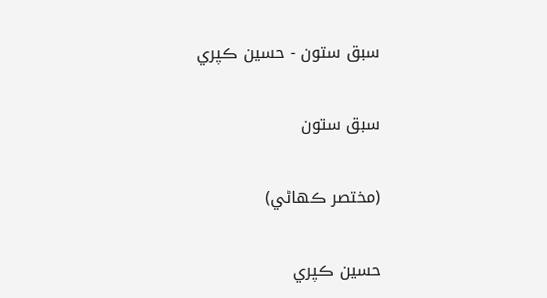سبق ستون - حسين ڪپري

سبق ستون

(مختصر ڪهاڻي)

حسين ڪپري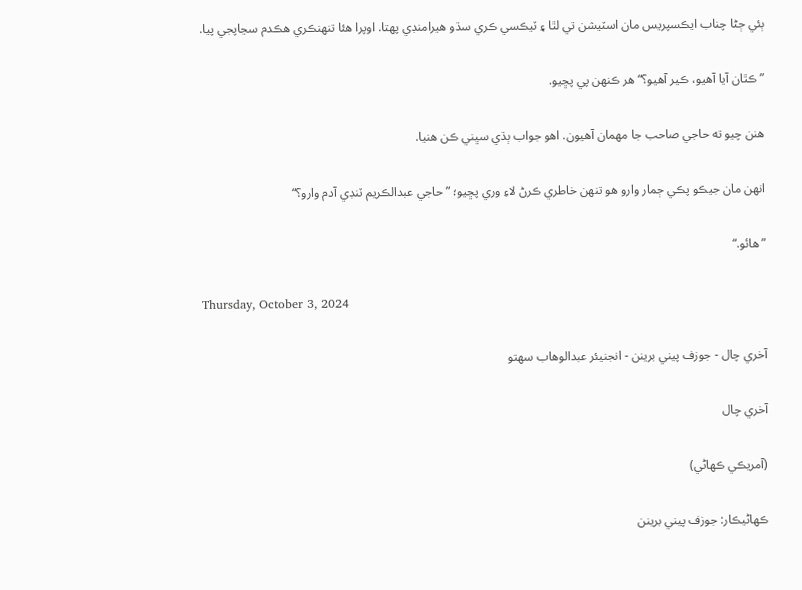ٻئي ڄڻا چناب ايڪسپريس مان اسٽيشن تي لٿا ۽ ٽيڪسي ڪري سڌو هيرامنڊي پهتا. اوپرا هئا تنهنڪري هڪدم سڃاپجي پيا.

”ڪٿان آيا آهيو، ڪير آهيو؟“ هر ڪنهن پي پڇيو.

هنن چيو ته حاجي صاحب جا مهمان آهيون. اهو جواب ٻڌي سڀني ڪن هنيا.

انهن مان جيڪو پڪي ڄمار وارو هو تنهن خاطري ڪرڻ لاءِ وري پڇيو؛ ”حاجي عبدالڪريم ٽنڊي آدم وارو؟“

”هائو.“

Thursday, October 3, 2024

آخري چال - جوزف پيني برينن - انجنيئر عبدالوھاب سھتو

آخري چال

(آمريڪي ڪھاڻي)

ڪھاڻيڪار: جوزف پيني برينن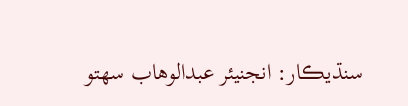سنڌيڪار: انجنيئر عبدالوھاب سھتو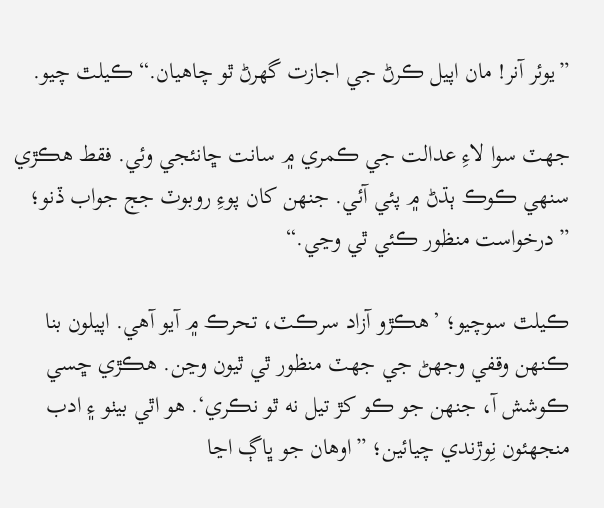”يوئر آنر! مان اپيل ڪرڻ جي اجازت گھرڻ ٿو چاھيان.“ ڪيلٿ چيو.

جھٽ سوا لاءِ عدالت جي ڪمري ۾ سانت ڇانئجي وئي. فقط ھڪڙي سنھي ڪوڪ ٻڌڻ ۾ پئي آئي. جنھن کان پوءِ روبوٽ جج جواب ڏنو؛ ”درخواست منظور ڪئي ٿي وڃي.“

ڪيلٿ سوچيو؛ ’ھڪڙو آزاد سرڪٽ، تحرڪ ۾ آيو آھي. اپيلون بنا ڪنھن وقفي وجھڻ جي جھٽ منظور ٿي ٿيون وڃن. ھڪڙي ڇسي ڪوشش آ، جنھن جو ڪو کڙ تيل نه ٿو نڪري‘. ھو اٿي بيٺو ۽ ادب منجھئون نِوڙندي چيائين؛ ”اوھان جو ڀاڳ اڃا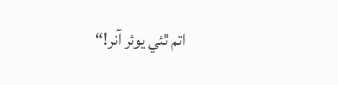اتم ٿئي يوئر آنر!“